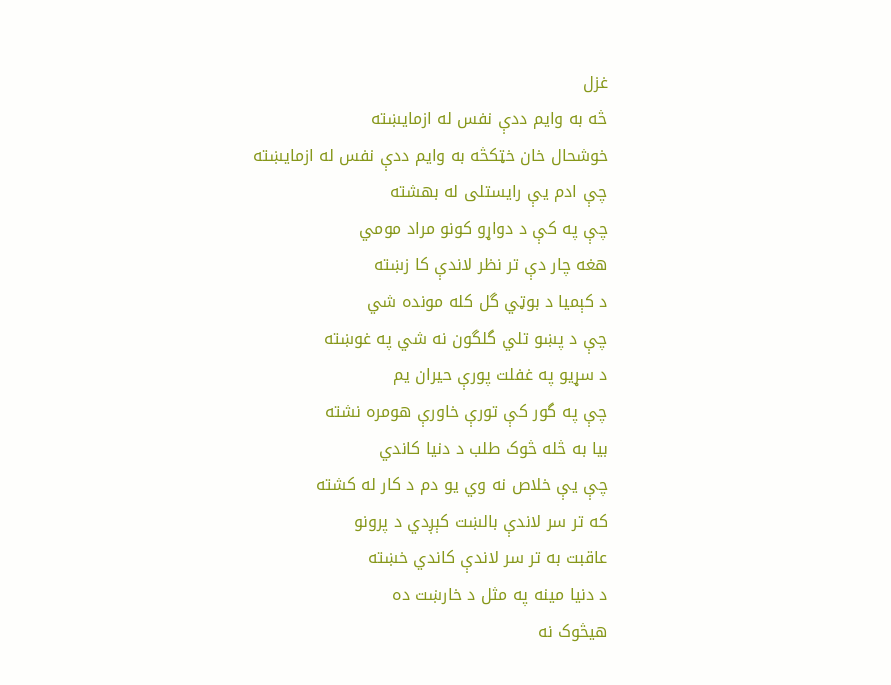غزل
څه به وايم ددې نفس له ازمايښته
خوشحال خان خټکڅه به وايم ددې نفس له ازمايښته
چې ادم يې رايستلی له بهشته
چې په کې د دواړو کونو مراد مومي
هغه چار دې تر نظر لاندې کا زښته
د کېميا د بوټي گل کله مونده شي
چې د پښو تلي گلگون نه شي په غوښته
د سړيو په غفلت پورې حيران يم
چې په گور کې تورې خاورې هومره نشته
بيا به څله څوک طلب د دنيا کاندي
چې يې خلاص نه وي يو دم د کار له کشته
که تر سر لاندې بالښت کېږدي د پرونو
عاقبت به تر سر لاندې کاندي خښته
د دنيا مينه په مثل د خارښت ده
هيڅوک نه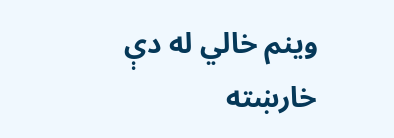وينم خالي له دې خارښته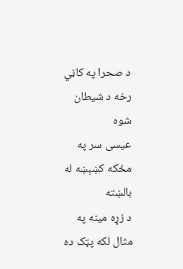د صحرا په کاڼي رخه د شيطان شوه
عيسی سر په مځکه کښېښه له بالښته
د زړه مينه په مثال لکه پټک ده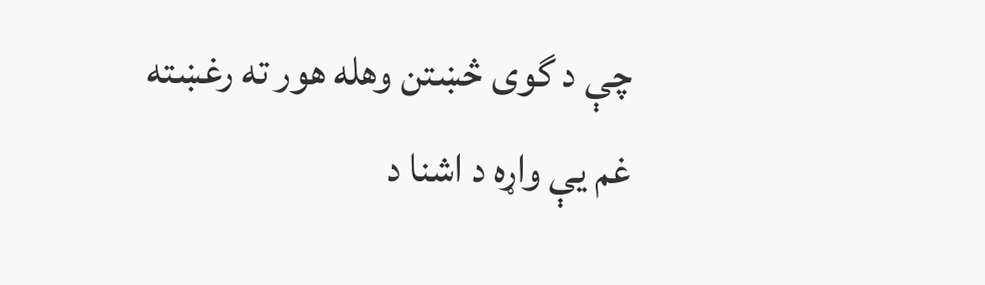چې د گوی څښتن وهله هور ته رغښته
غم يې واړه د اشنا د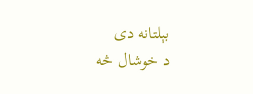بېلتانه دی
د خوشال څه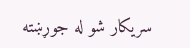سريکار شو له جوړښته